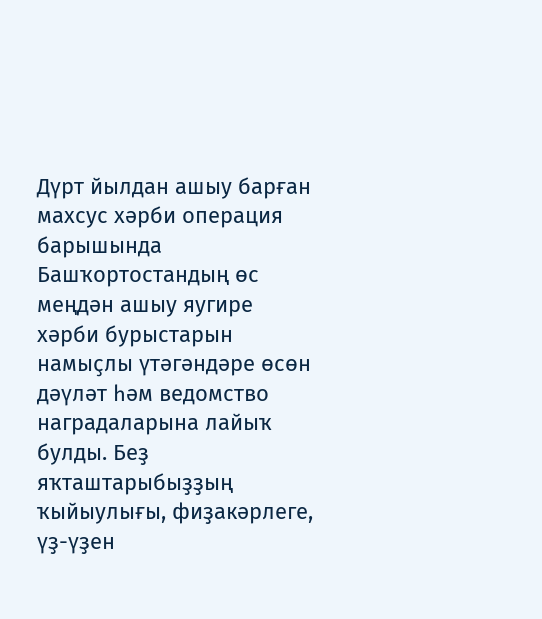Дүрт йылдан ашыу барған махсус хәрби операция барышында Башҡортостандың өс меңдән ашыу яугире хәрби бурыстарын намыҫлы үтәгәндәре өсөн дәүләт һәм ведомство наградаларына лайыҡ булды. Беҙ яҡташтарыбыҙҙың ҡыйыулығы, фиҙакәрлеге, үҙ-үҙен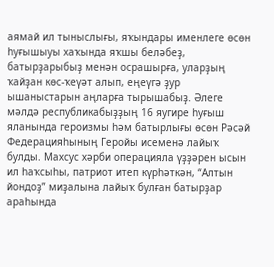аямай ил тыныслығы, яҡындары именлеге өсөн һуғышыуы хаҡында яҡшы беләбеҙ, батырҙарыбыҙ менән осрашырға, уларҙың ҡайҙан көс-ҡеүәт алып, еңеүгә ҙур ышаныстарын аңларға тырышабыҙ. Әлеге мәлдә республикабыҙҙың 16 яугире һуғыш яланында героизмы һәм батырлығы өсөн Рәсәй Федерацияһының Геройы исеменә лайыҡ булды. Махсус хәрби операцияла үҙҙәрен ысын ил һаҡсыһы, патриот итеп күрһәткән, “Алтын йондоҙ” миҙалына лайыҡ булған батырҙар араһында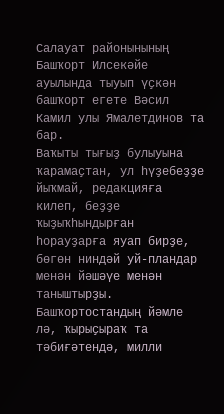Салауат районынының Башҡорт Илсекәйе ауылында тыуып үҫкән башҡорт егете Вәсил Камил улы Ямалетдинов та бар.
Ваҡыты тығыҙ булыуына ҡарамаҫтан, ул һүҙебеҙҙе йыҡмай, редакцияға килеп, беҙҙе ҡыҙыҡһындырған һорауҙарға яуап бирҙе, бөгөн ниндәй уй-пландар менән йәшәүе менән таныштырҙы. Башҡортостандың йәмле лә, ҡырыҫыраҡ та тәбиғәтендә, милли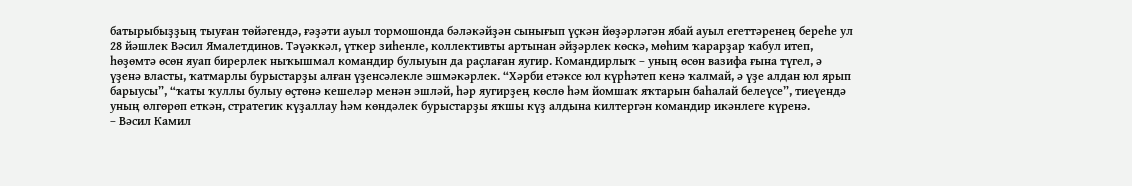батырыбыҙҙың тыуған төйәгендә, ғәҙәти ауыл тормошонда бәләкәйҙән сынығып үҫкән йөҙәрләгән ябай ауыл егеттәренең береһе ул 28 йәшлек Вәсил Ямалетдинов. Тәүәккәл, үткер зиһенле, коллективты артынан әйҙәрлек көскә, мөһим ҡарарҙар ҡабул итеп, һөҙөмтә өсөн яуап бирерлек ныҡышмал командир булыуын да раҫлаған яугир. Командирлыҡ – уның өсөн вазифа ғына түгел, ә үҙенә власты, ҡатмарлы бурыстарҙы алған үҙенсәлекле эшмәкәрлек. “Хәрби етәксе юл күрһәтеп кенә ҡалмай, ә үҙе алдан юл ярып барыусы”, “ҡаты ҡуллы булыу өҫтөнә кешеләр менән эшләй, һәр яугирҙең көслө һәм йомшаҡ яҡтарын баһалай белеүсе”, тиеүендә уның өлгөрөп еткән, стратегик күҙаллау һәм көндәлек бурыстарҙы яҡшы күҙ алдына килтергән командир икәнлеге күренә.
– Вәсил Камил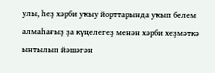улы, һеҙ хәрби уҡыу йорттарында уҡып белем алмаһағыҙ ҙа күңелегеҙ менән хәрби хеҙмәткә ынтылып йәшәгән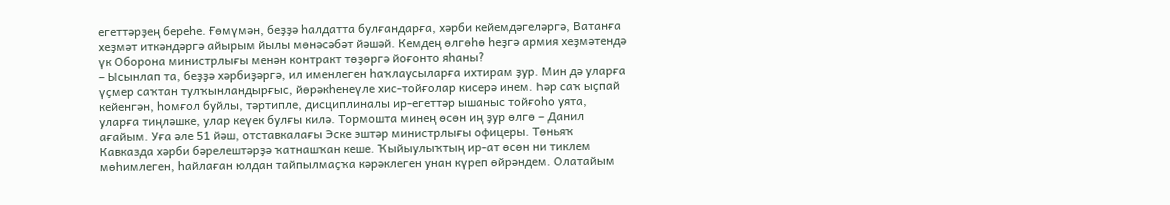егеттәрҙең береһе. Ғөмүмән, беҙҙә һалдатта булғандарға, хәрби кейемдәгеләргә, Ватанға хеҙмәт иткәндәргә айырым йылы мөнәсәбәт йәшәй. Кемдең өлгөһө һеҙгә армия хеҙмәтендә үк Оборона министрлығы менән контракт төҙөргә йоғонто яһаны?
– Ысынлап та, беҙҙә хәрбиҙәргә, ил именлеген һаҡлаусыларға ихтирам ҙур. Мин дә уларға үҫмер саҡтан тулҡынландырғыс, йөрәкһенеүле хис-тойғолар кисерә инем. Һәр саҡ ыҫпай кейенгән, һомғол буйлы, тәртипле, дисциплиналы ир-егеттәр ышаныс тойғоһо уята, уларға тиңләшке, улар кеүек булғы килә. Тормошта минең өсөн иң ҙур өлгө – Данил ағайым. Уға әле 51 йәш, отставкалағы Эске эштәр министрлығы офицеры. Төньяҡ Кавказда хәрби бәрелештәрҙә ҡатнашҡан кеше. Ҡыйыулыҡтың ир-ат өсөн ни тиклем мөһимлеген, һайлаған юлдан тайпылмаҫҡа кәрәклеген унан күреп өйрәндем. Олатайым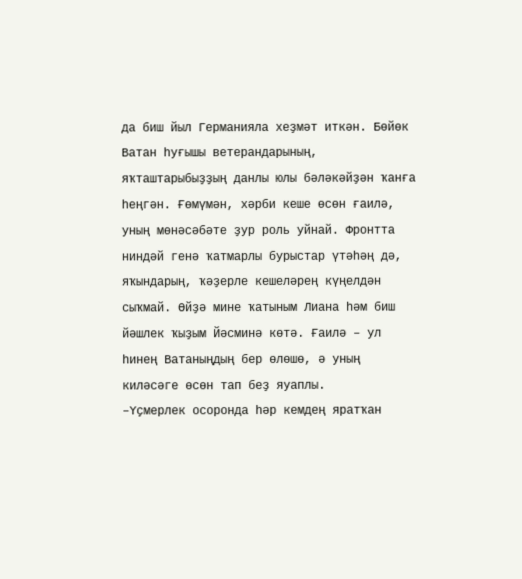да биш йыл Германияла хеҙмәт иткән. Бөйөк Ватан һуғышы ветерандарының, яҡташтарыбыҙҙың данлы юлы бәләкәйҙән ҡанға һеңгән. Ғөмүмән, хәрби кеше өсөн ғаилә, уның мөнәсәбәте ҙур роль уйнай. Фронтта ниндәй генә ҡатмарлы бурыстар үтәһәң дә, яҡындарың, ҡәҙерле кешеләрең күңелдән сыҡмай. Өйҙә мине ҡатыным Лиана һәм биш йәшлек ҡыҙым Йәсминә көтә. Ғаилә – ул һинең Ватаныңдың бер өлөшө, ә уның киләсәге өсөн тап беҙ яуаплы.
–Үҫмерлек осоронда һәр кемдең яратҡан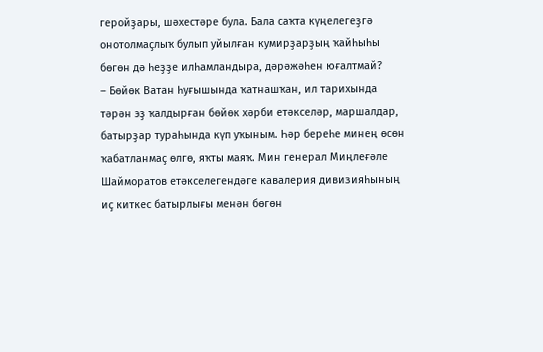геройҙары, шәхестәре була. Бала саҡта күңелегеҙгә онотолмаҫлыҡ булып уйылған кумирҙарҙың ҡайһыһы бөгөн дә һеҙҙе илһамландыра, дәрәжәһен юғалтмай?
– Бөйөк Ватан һуғышында ҡатнашҡан, ил тарихында тәрән эҙ ҡалдырған бөйөк хәрби етәкселәр, маршалдар, батырҙар тураһында күп уҡыным. Һәр береһе минең өсөн ҡабатланмаҫ өлгө, яҡты маяҡ. Мин генерал Миңлеғәле Шайморатов етәкселегендәге кавалерия дивизияһының иҫ киткес батырлығы менән бөгөн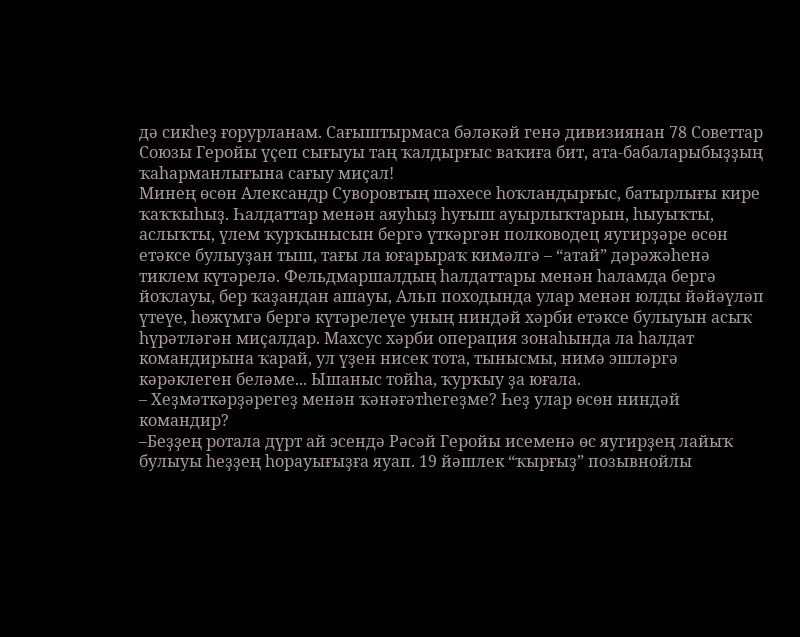дә сикһеҙ ғорурланам. Сағыштырмаса бәләкәй генә дивизиянан 78 Советтар Союзы Геройы үҫеп сығыуы таң ҡалдырғыс ваҡиға бит, ата-бабаларыбыҙҙың ҡаһарманлығына сағыу миҫал!
Минең өсөн Александр Суворовтың шәхесе һоҡландырғыс, батырлығы кире ҡаҡҡыһыҙ. Һалдаттар менән аяуһыҙ һуғыш ауырлыҡтарын, һыуыҡты, аслыҡты, үлем ҡурҡынысын бергә үткәргән полководец яугирҙәре өсөн етәксе булыуҙан тыш, тағы ла юғарыраҡ кимәлгә – “атай” дәрәжәһенә тиклем күтәрелә. Фельдмаршалдың һалдаттары менән һаламда бергә йоҡлауы, бер ҡаҙандан ашауы, Альп походында улар менән юлды йәйәүләп үтеүе, һөжүмгә бергә күтәрелеүе уның ниндәй хәрби етәксе булыуын асыҡ һүрәтләгән миҫалдар. Махсус хәрби операция зонаһында ла һалдат командирына ҡарай, ул үҙен нисек тота, тынысмы, нимә эшләргә кәрәклеген беләме... Ышаныс тойһа, ҡурҡыу ҙа юғала.
– Хеҙмәткәрҙәрегеҙ менән ҡәнәғәтһегеҙме? Һеҙ улар өсөн ниндәй командир?
–Беҙҙең ротала дүрт ай эсендә Рәсәй Геройы исеменә өс яугирҙең лайыҡ булыуы һеҙҙең һорауығыҙға яуап. 19 йәшлек “ҡырғыҙ” позывнойлы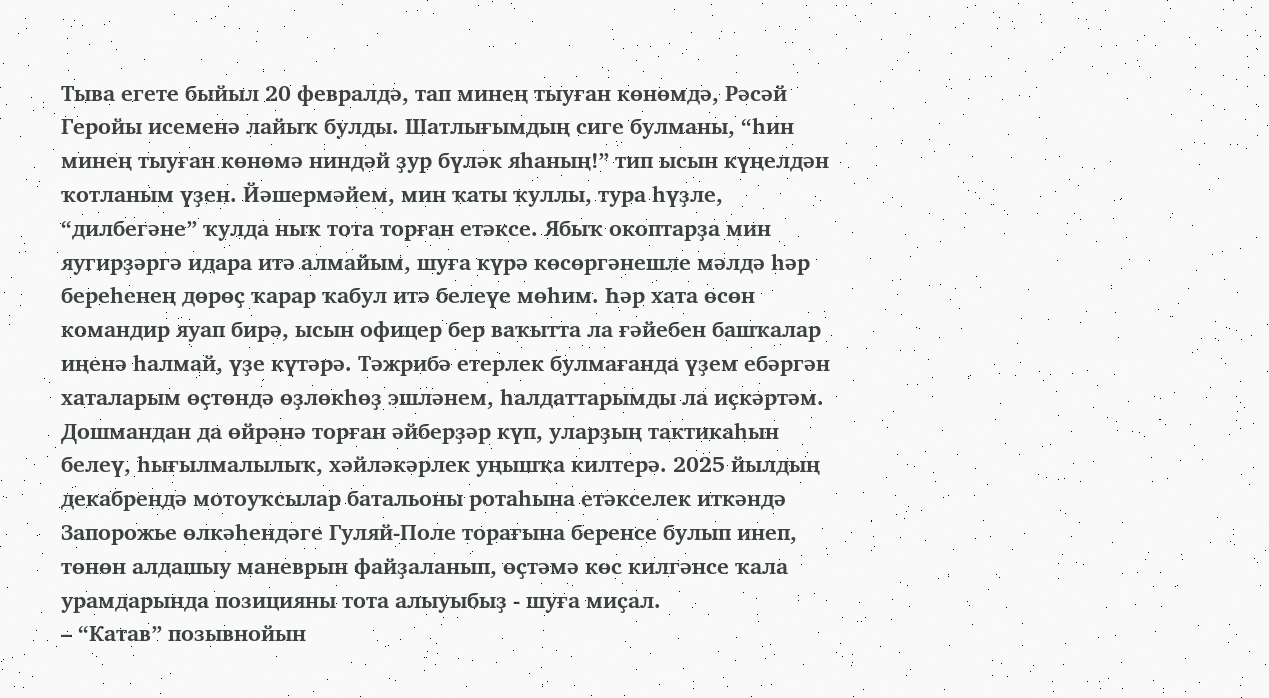Тыва егете быйыл 20 февралдә, тап минең тыуған көнөмдә, Рәсәй Геройы исеменә лайыҡ булды. Шатлығымдың сиге булманы, “һин минең тыуған көнөмә ниндәй ҙур бүләк яһаның!” тип ысын күңелдән ҡотланым үҙен. Йәшермәйем, мин ҡаты ҡуллы, тура һүҙле, “дилбегәне” ҡулда ныҡ тота торған етәксе. Ябыҡ окоптарҙа мин яугирҙәргә идара итә алмайым, шуға күрә көсөргәнешле мәлдә һәр береһенең дөрөҫ ҡарар ҡабул итә белеүе мөһим. Һәр хата өсөн командир яуап бирә, ысын офицер бер ваҡытта ла ғәйебен башҡалар иңенә һалмай, үҙе күтәрә. Тәжрибә етерлек булмағанда үҙем ебәргән хаталарым өҫтөндә өҙлөкһөҙ эшләнем, һалдаттарымды ла иҫкәртәм. Дошмандан да өйрәнә торған әйберҙәр күп, уларҙың тактикаһын белеү, һығылмалылыҡ, хәйләкәрлек уңышҡа килтерә. 2025 йылдың декабрендә мотоуҡсылар батальоны ротаһына етәкселек иткәндә Запорожье өлкәһендәге Гуляй-Поле торағына беренсе булып инеп, төнөн алдашыу маневрын файҙаланып, өҫтәмә көс килгәнсе ҡала урамдарында позицияны тота алыуыбыҙ - шуға миҫал.
– “Катав” позывнойын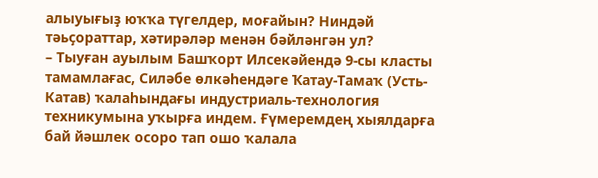алыуығыҙ юҡҡа түгелдер, моғайын? Ниндәй тәьҫораттар, хәтирәләр менән бәйләнгән ул?
– Тыуған ауылым Башҡорт Илсекәйендә 9-сы класты тамамлағас, Силәбе өлкәһендәге Ҡатау-Тамаҡ (Усть-Катав) ҡалаһындағы индустриаль-технология техникумына уҡырға индем. Ғүмеремдең хыялдарға бай йәшлек осоро тап ошо ҡалала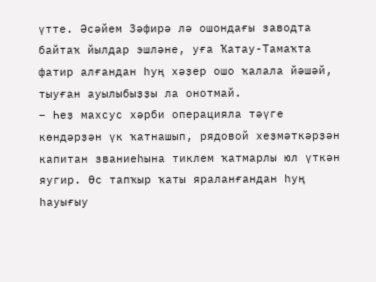үтте. Әсәйем Зәфирә лә ошондағы заводта байтаҡ йылдар эшләне, уға Ҡатау-Тамаҡта фатир алғандан һуң хәҙер ошо ҡалала йәшәй, тыуған ауылыбыҙҙы ла онотмай.
– Һеҙ махсус хәрби операцияла тәүге көндәрҙән үк ҡатнашып, рядовой хеҙмәткәрҙән капитан званиеһына тиклем ҡатмарлы юл үткән яугир. Өс тапҡыр ҡаты яраланғандан һуң һауығыу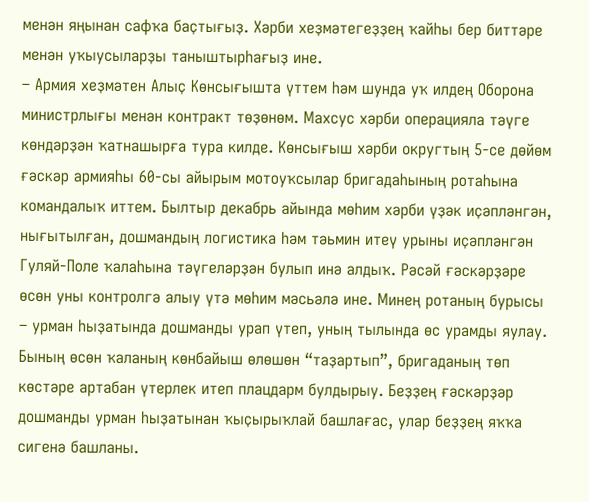менән яңынан сафҡа баҫтығыҙ. Хәрби хеҙмәтегеҙҙең ҡайһы бер биттәре менән уҡыусыларҙы таныштырһағыҙ ине.
– Армия хеҙмәтен Алыҫ Көнсығышта үттем һәм шунда уҡ илдең Оборона министрлығы менән контракт төҙөнөм. Махсус хәрби операцияла тәүге көндәрҙән ҡатнашырға тура килде. Көнсығыш хәрби округтың 5-се дөйөм ғәскәр армияһы 60-сы айырым мотоуҡсылар бригадаһының ротаһына командалыҡ иттем. Былтыр декабрь айында мөһим хәрби үҙәк иҫәпләнгән, нығытылған, дошмандың логистика һәм тәьмин итеү урыны иҫәпләнгән Гуляй-Поле ҡалаһына тәүгеләрҙән булып инә алдыҡ. Рәсәй ғәскәрҙәре өсөн уны контролгә алыу үтә мөһим мәсьәлә ине. Минең ротаның бурысы – урман һыҙатында дошманды урап үтеп, уның тылында өс урамды яулау. Бының өсөн ҡаланың көнбайыш өлөшөн “таҙартып”, бригаданың төп көстәре артабан үтерлек итеп плацдарм булдырыу. Беҙҙең ғәскәрҙәр дошманды урман һыҙатынан ҡыҫырыҡлай башлағас, улар беҙҙең яҡҡа сигенә башланы.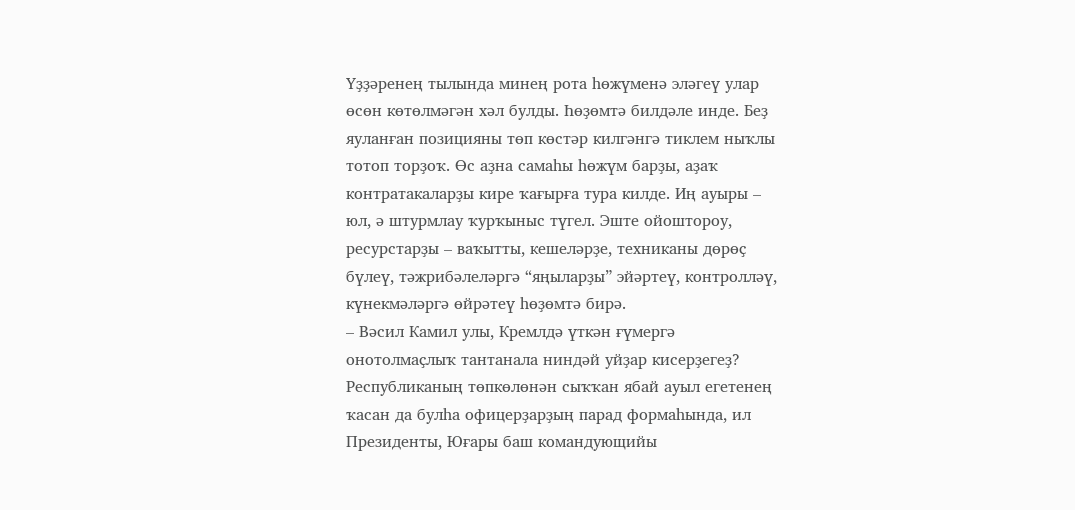Үҙҙәренең тылында минең рота һөжүменә эләгеү улар өсөн көтөлмәгән хәл булды. Һөҙөмтә билдәле инде. Беҙ яуланған позицияны төп көстәр килгәнгә тиклем ныҡлы тотоп торҙоҡ. Өс аҙна самаһы һөжүм барҙы, аҙаҡ контратакаларҙы кире ҡағырға тура килде. Иң ауыры – юл, ә штурмлау ҡурҡыныс түгел. Эште ойоштороу, ресурстарҙы – ваҡытты, кешеләрҙе, техниканы дөрөҫ бүлеү, тәжрибәлеләргә “яңыларҙы” эйәртеү, контролләү, күнекмәләргә өйрәтеү һөҙөмтә бирә.
– Вәсил Камил улы, Кремлдә үткән ғүмергә онотолмаҫлыҡ тантанала ниндәй уйҙар кисерҙегеҙ? Республиканың төпкөлөнән сыҡҡан ябай ауыл егетенең ҡасан да булһа офицерҙарҙың парад формаһында, ил Президенты, Юғары баш командующийы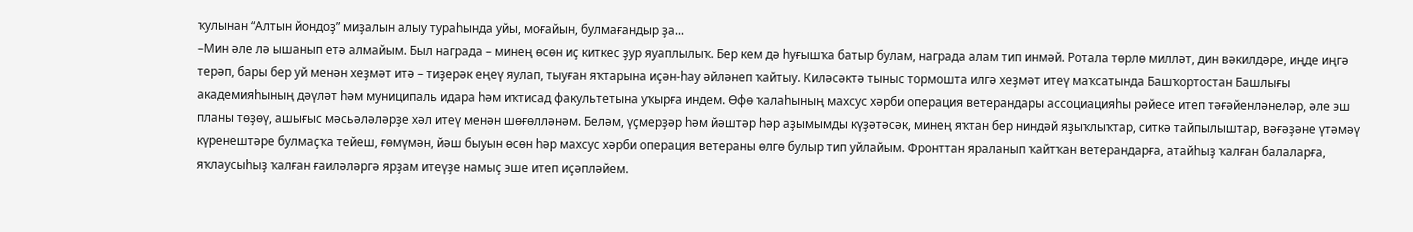ҡулынан “Алтын йондоҙ” миҙалын алыу тураһында уйы, моғайын, булмағандыр ҙа...
–Мин әле лә ышанып етә алмайым. Был награда – минең өсөн иҫ киткес ҙур яуаплылыҡ. Бер кем дә һуғышҡа батыр булам, награда алам тип инмәй. Ротала төрлө милләт, дин вәкилдәре, иңде иңгә терәп, бары бер уй менән хеҙмәт итә – тиҙерәк еңеү яулап, тыуған яҡтарына иҫән-һау әйләнеп ҡайтыу. Киләсәктә тыныс тормошта илгә хеҙмәт итеү маҡсатында Башҡортостан Башлығы академияһының дәүләт һәм муниципаль идара һәм иҡтисад факультетына уҡырға индем. Өфө ҡалаһының махсус хәрби операция ветерандары ассоциацияһы рәйесе итеп тәғәйенләнеләр, әле эш планы төҙөү, ашығыс мәсьәләләрҙе хәл итеү менән шөғөлләнәм. Беләм, үҫмерҙәр һәм йәштәр һәр аҙымымды күҙәтәсәк, минең яҡтан бер ниндәй яҙыҡлыҡтар, ситкә тайпылыштар, вәғәҙәне үтәмәү күренештәре булмаҫҡа тейеш, ғөмүмән, йәш быуын өсөн һәр махсус хәрби операция ветераны өлгө булыр тип уйлайым. Фронттан яраланып ҡайтҡан ветерандарға, атайһыҙ ҡалған балаларға, яҡлаусыһыҙ ҡалған ғаиләләргә ярҙам итеүҙе намыҫ эше итеп иҫәпләйем.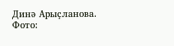Динә Арыҫланова.
Фото: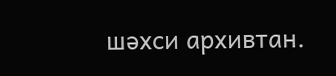шәхси архивтан.